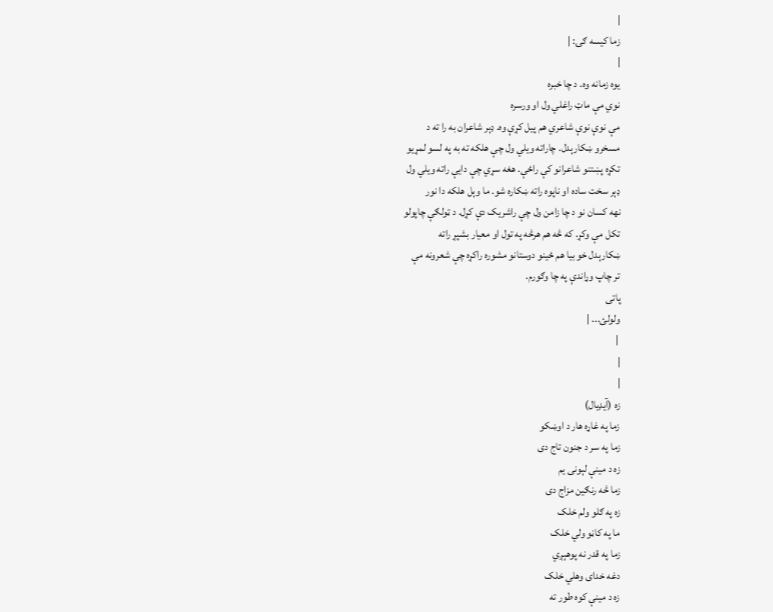|
زما کیسه ګۍ: |
|
يوه زمانه وه. د چا خبره
نوي مې ماټ راغلي ول او ورسره
مې نوې نوې شاعري هم پيل كړې وه. ډېر شاعران به را ته د
مسخرو ښکارېدل. چاراته ويلي ول چې هلكه ته به په لسو لمړيو
تكړه پښتنو شاعرانو كې راځې. هغه سړي چې دایې راته ویلي ول
ډېر سخت ساده او ناپوه راته ښكاره شو. ما وېل هلكه دا نور
نهه كسان نو د چا زامن ول چې راشریک دې كړل. د ټولګې چاپولو
تكل مې وكړ. كه څه هم هرڅه په تول او معيار بشپړ راته
ښكارېدل خو بيا هم ځينو دوستانو مشوره راكړه چې شعرونه مې
تر چاپ وړاندې په چا وګورم.
پاتی
ولولئ... |
 |
|
|
زه (آیډیال)
زما په غاړه هار د اوښکو
زما په سر د جنون تاج دی
زه د مینې لېونی یم
زما څه رنګین مزاج دی
زه په ګلو ولم خلک
ما په کاڼو ولي خلک
زما په قدر نه پوهېږي
دغه خدای وهلي خلک
زه د مینې کوه طور ته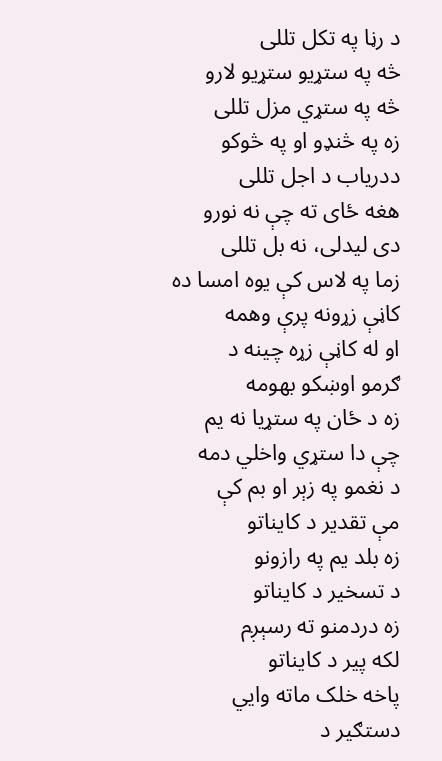د رڼا په تکل تللی
څه په ستړیو ستړیو لارو
څه په ستړي مزل تللی
زه په څنډو او په څوکو
ددریاب د اجل تللی
هغه ځای ته چې نه نورو
دی لیدلی، نه بل تللی
زما په لاس کې یوه امسا ده
کاڼې زړونه پرې وهمه
او له کاڼې زړه چینه د
ګرمو اوښکو بهومه
زه د ځان په ستړیا نه یم
چې دا ستړي واخلي دمه
د نغمو په زېر او بم کې
مې تقدیر د کايناتو
زه بلد یم په رازونو
د تسخیر د کایناتو
زه دردمنو ته رسېږم
لکه پیر د کایناتو
پاخه خلک ماته وایي
دستګیر د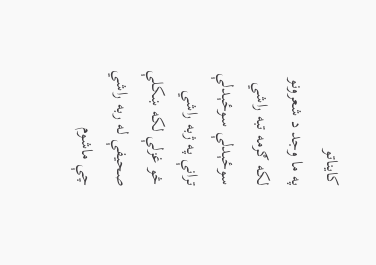کایناتو
په ما وجد د شعرونو
لکه ګرمه تبه راشي
سوځېدلې سوځېدلې
ترانې په ژبه راشي
څو غزلې لکه ښکلې
صحیفې له ربه راشي
چې ماشوم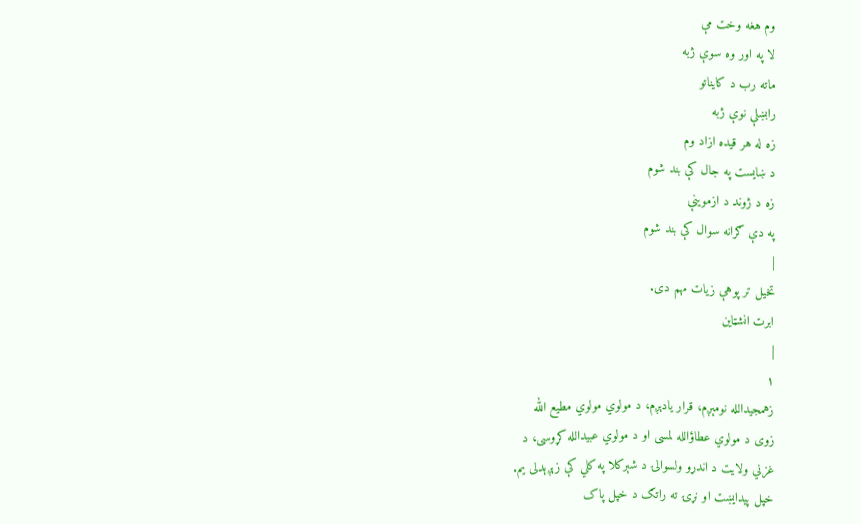وم هغه وخت مې
لا په اور وه سوې ژبه
ماته رب د کایناتو
رابښلې نوې ژبه
زه له هر قیده ازاد وم
د ښایست په جال کې بند شوم
زه د ژوند د ازموینې
په دې ګرانه سوال کې بند شوم
|
تخیل تر پوهې زیات مهم دی.
ابرت انشټاین
|
۱
زهمجیدالله نومېږم، قرار یادېږم، د مولوي مولوي مطیع الله
زوی د مولوي عطاؤالله لمسی او د مولوي عبیدالله کړوسی، د
غزني ولایت د اندړو ولسوالۍ د شېرکلا په کلي کې زېږېدلی یم.
خپل پیدایښت او نړۍ ته راتګ د خپل پاک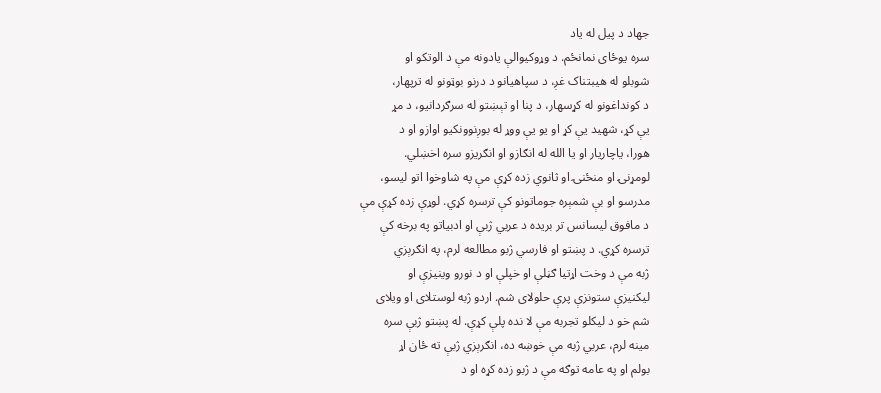جهاد د پیل له یاد
سره یوځای نمانځم. د وړوکيوالې یادونه مې د الوتکو او
شوبلو له هیبتناک غږ، د سپاهیانو د درنو بوټونو له ترپهار،
د کونداغونو له کړسهار، د پنا او تېښتو له سرګردانیو، د مړ
یې کړ، شهید یې کړ او یو یې ووړ له بوږنوونکیو اوازو او د
هورا، یاچاریار او یا الله له انګازو او انګریزو سره اخښلي.
لومړنۍ او منځنۍ او ثانوي زده کړې مې په شاوخوا اتو لیسو،
مدرسو او بې شمېره جوماتونو کې ترسره کړي. لوړې زده کړې مې
د مافوق لیسانس تر بریده د عربي ژبې او ادبیاتو په برخه کې
ترسره کړي. د پښتو او فارسي ژبو مطالعه لرم، په انګرېزي
ژبه مې د وخت اړتیا ګڼلې او خپلې او د نورو وینیزې او
لیکنیزې ستونزې پرې حلولای شم. اردو ژبه لوستلای او ویلای
شم خو د لیکلو تجربه مې لا نده پلې کړې. له پښتو ژبې سره
مینه لرم، عربي ژبه مې خوښه ده، انګرېزي ژبې ته ځان اړ
بولم او په عامه توګه مې د ژبو زده کړه او د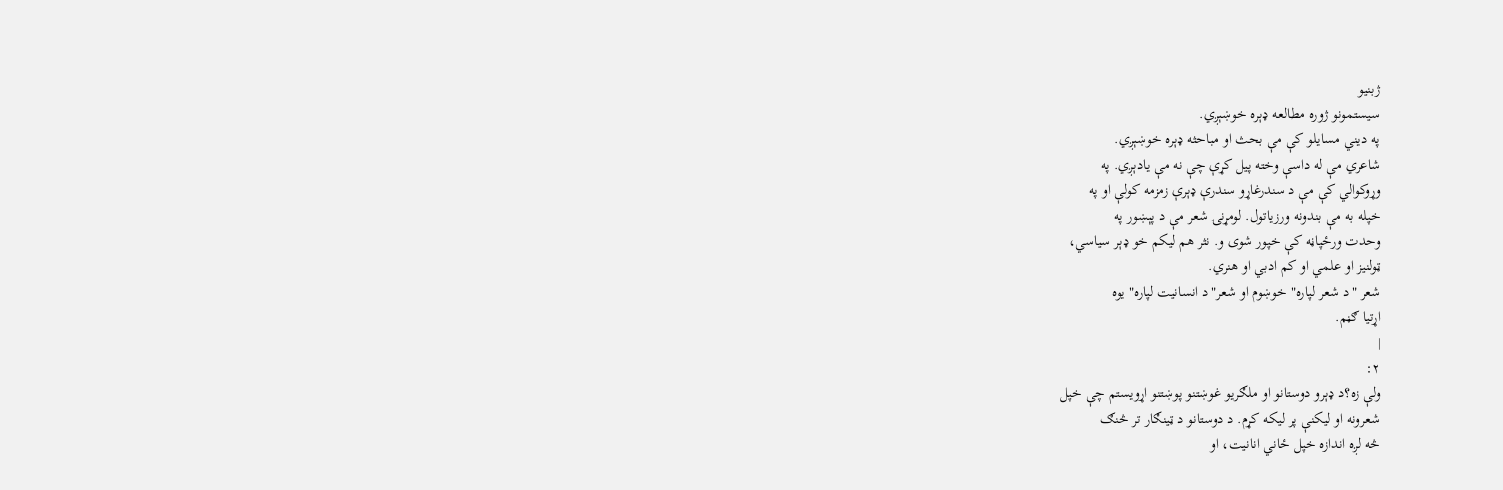ژبنیو
سیستمونو ژوره مطالعه ډېره خوښېږي.
په دیني مسایلو کې مې بحث او مباحثه ډېره خوښېږي.
شاعري مې له داسې وخته پیل کړې چې نه مې یادېږي. په
وړوکوالي کې مې د سندرغاړو سندرې ډېرې زمزمه کولې او په
خپله به مې بندونه ورزیاتول. لومړنۍ شعر مې د پېښور په
وحدت ورځپاڼه کې خپور شوی و. نثر هم لیکم خو ډېر سیاسي،
ټولنیز او علمي او کم ادبي او هنري.
شعر "د شعر لپاره" خوښوم او شعر"د انسانیت لپاره" یوه
اړتیا ګڼم.
|
۲:
ولې زه؟د ډېرو دوستانو او ملګریو غوښتنو پوښتنو اړویستم چې خپل
شعرونه او لیکنې پر لیکه کړم. د دوستانو د ټینګار تر څنګ
څه لږه اندازه خپل ځاني انانیت، او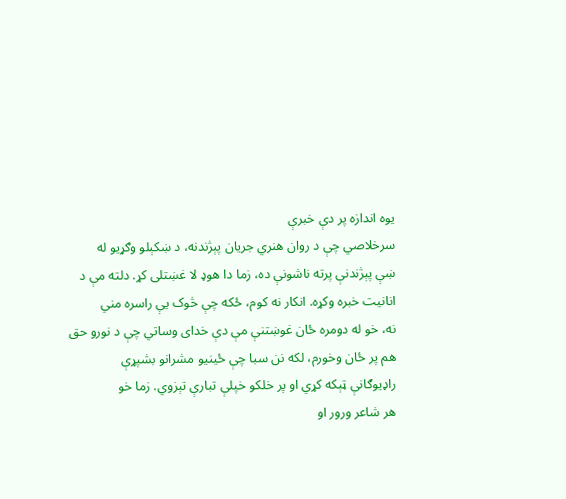یوه اندازه پر دې خبرې
سرخلاصي چې د روان هنري جریان پېژندنه، د ښکېلو وګړیو له
ښې پېژندنې پرته ناشونې ده، زما دا هوډ لا غښتلی کړ. دلته مې د
انانیت خبره وکړه. انکار نه کوم، ځکه چې څوک یې راسره مني
نه، خو له دومره ځان غوښتنې مې دې خدای وساتي چې د نورو حق
هم پر ځان وخورم، لکه نن سبا چې ځینیو مشرانو بشپړې
راډیوګانې ټېکه کړي او پر خلکو خپلې تبارې تېزوي. زما خو
هر شاعر ورور او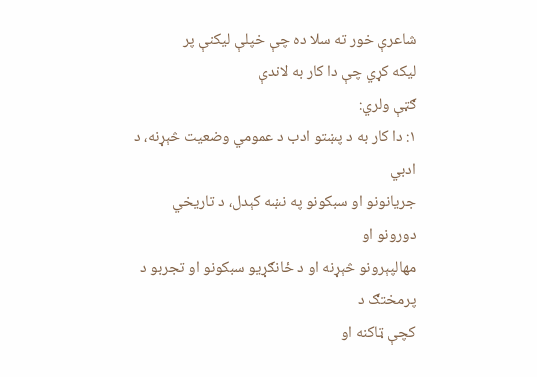شاعرې خور ته سلا ده چې خپلې لیکنې پر
لیکه کړي چې دا کار به لاندې
ګټې ولري:
۱: دا کار به د پښتو ادب د عمومي وضعیت څېړنه، د ادبي
جریانونو او سبکونو په نښه کېدل، د تاریخي دورونو او
مهالپېرونو څېړنه او د ځانګړیو سبکونو او تجربو د پرمختګ د
کچې ټاکنه او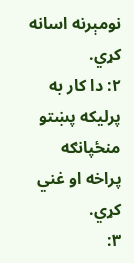نومېرنه اسانه کړي.
۲: دا کار به پرلیکه پښتو منځپانګه پراخه او غني کړي.
۳: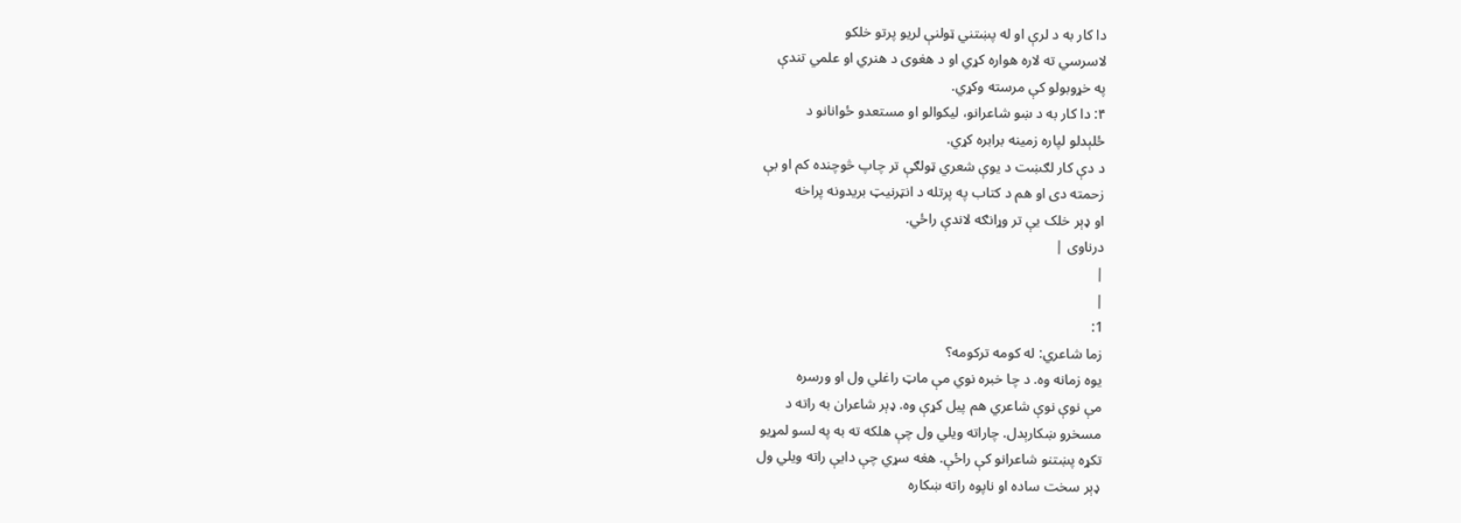دا کار به د لرې او له پښتني ټولنې لریو پرتو خلکو
لاسرسي ته لاره هواره کړي او د هغوی د هنري او علمي تندې
په خړوبولو کې مرسته وکړي.
۴: دا کار به د ښو شاعرانو، لیکوالو او مستعدو ځوانانو د
ځلېدلو لپاره زمینه برابره کړي.
د دې کار لګښت د یوې شعري ټولګې تر چاپ څوچنده کم او بې
زحمته دی او هم د کتاب په پرتله د انټرنیټ بریدونه پراخه
او ډېر خلک یې تر وړانګه لاندې راځي.
درناوی |
|
|
1:
زما شاعري: له کومه ترکومه؟
يوه زمانه وه. د چا خبره نوي مې ماټ راغلي ول او ورسره
مې نوې نوې شاعري هم پيل كړې وه. ډېر شاعران به راته د
مسخرو ښکارېدل. چاراته ويلي ول چې هلكه ته به په لسو لمړيو
تكړه پښتنو شاعرانو كې راځې. هغه سړي چې دایې راته ویلي ول
ډېر سخت ساده او ناپوه راته ښكاره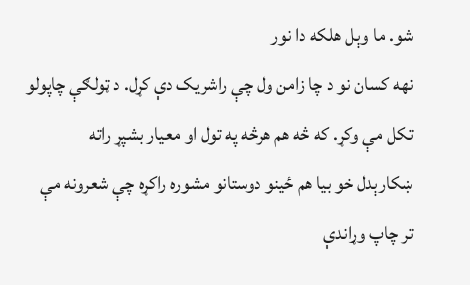شو. ما وېل هلكه دا نور
نهه كسان نو د چا زامن ول چې راشریک دې كړل. د ټولګې چاپولو
تكل مې وكړ. كه څه هم هرڅه په تول او معيار بشپړ راته
ښكارېدل خو بيا هم ځينو دوستانو مشوره راكړه چې شعرونه مې
تر چاپ وړاندې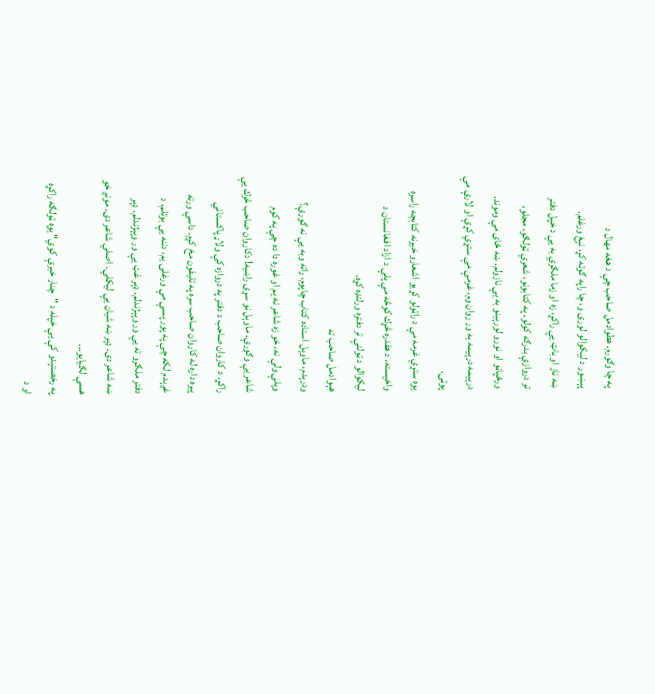په چا وګورم. هطوادمل صاحب چې د هغه مهال د
پېښور د ليكوالو لوری و، چا راپه ګوته كړ، نېغ ورغلم.
ښه ناز او باټ يې راكړ، زه او زما ملګري به یې د خپل دفتر
تر دروازې بدرګه کولو. په كتابونو، شعري ټولګو، مجلو،
ورځپاڼو او نورو لورېينو به يې نازولم. ښه ځاى مې وموند.
درېيمه درېيمه به ور روان وم، غرمې مې ستړي كړې او لارې مې
پوټی.
يوه ستړي غرمه مې د راټولو كړيو اشعارو خيرنه كتابچه راسره
واخيسته، د هفدره څړك كوڅه مې پلې د ازاد افغانستان د
لیکوالو د ټولنې تر دفتره ورلنډه كړه.
هېوادمل صاحب ته
ودرېدم، ماوېل استاده كتاب چاپوم، راته وبه يې نه ګورې؟
وېلې ولې نه، خو زه شاعر نه یم او غوره دا ده چې په كوم
شاعر يې وګورې. ماوېل نو سړى راښيه! دكاروان صاحب څرك يې
راكړ. د كاروان صاحب د دفتر په دروازه كې ولاړ پاكستاني
پيره داره له كاروان صاحب سره په تليفون مخ كړم. داسې ورته
غږېدم لكه چې په پور پسې مې ورغلی يم، دننه يې بوتلم، د
دفتر ملګرو ته يې ور وپېژندلم. ډېر غټ يې ور وپېژندلم. ډېر
ښه شاعر دى. ډېر ښه شيان يې ليكلي. اصلي شاعر دى. مونږ خو
هسې لګيايو...
په رخصتېدو كې يې خپله د "چنار خبرې كوي" يوه ټولګه راكړه
او د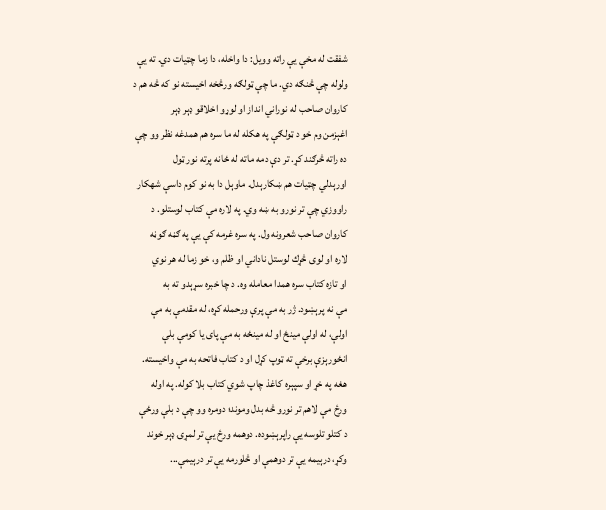شفقت له مخې يې راته وویل: دا واخله، دا زما چټيات دي. ته يې
ولوله چې څنګه دي. ما چې ټولګه ورڅخه اخيسته نو كه څه هم د
كاروان صاحب له نوراني انداز او لوړو اخلاقو ډېر ډېر
اغېزمن وم خو د ټولګې په هكله له ما سره هم همدغه نظر وو چې
ده راته څرګند كړ. تر دې دمه ماته له ځانه پرته نور ټول
اورېدلي چټيات هم ښكارېدل. ماوېل دا به نو كوم داسې شهكار
راووزي چې تر نورو به ښه وي. په لاره مې كتاب لوستلو. د
كاروان صاحب شعرونه ول. په سره غرمه كې يې په ګڼه ګوڼه
لاره او لوى څړك لوستل ناداني او ظلم و، خو زما له هر نوي
او تازه كتاب سره همدا معامله وه. د چا خبره سړېدو ته به
مې نه پرېښود. ژر به مې پرې ورحمله كړه، له مقدمې به مې
اولې، له اولې مينځ او له مينځه به مې پاى يا كومې بلې
انځورېزې برخې ته ټوپ كړل او د کتاب فاتحه به مې واخیسته.
هغه په خړ او سپېره كاغذ چاپ شوي كتاب بلا كوله. په اوله
ورځ مې لاهم تر نورو څه بدل وموند؛ دومره وو چې د بلې ورځې
د كتلو تلوسه يې راپرېښوده. دوهمه ورځ يې تر لمړۍ ډېر خوند
وكړ، درېیمه یې تر دوهمې او څلورمه یې تر درېیمې...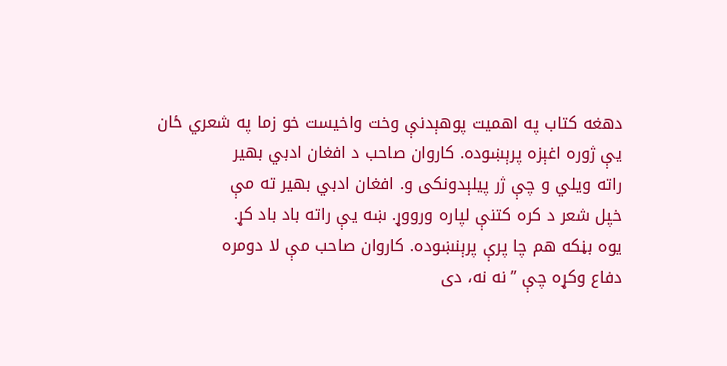دهغه كتاب په اهميت پوهېدنې وخت واخيست خو زما په شعري ځان
يې ژوره اغېزه پرېښوده. كاروان صاحب د افغان ادبي بهير
راته ويلي و چې ژر پيلېدونكى و. افغان ادبي بهير ته مې
خپل شعر د كره كتنې لپاره ورووړ. ښه يې راته باد باد كړ.
يوه بڼكه هم چا پرې پرېنښوده. كاروان صاحب مې لا دومره
دفاع وكړه چې ”نه نه، دى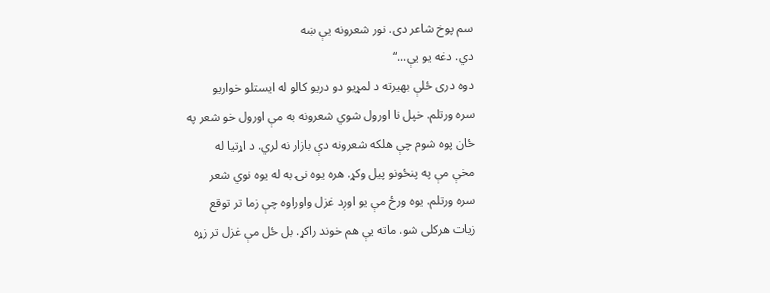سم پوخ شاعر دى. نور شعرونه يې ښه
دي. دغه يو يې...“
دوه درى ځلې بهيرته د لمړيو دو دريو كالو له ايستلو خواريو
سره ورتلم. خپل نا اورول شوي شعرونه به مې اورول خو شعر په
ځان پوه شوم چې هلكه شعرونه دې بازار نه لري. د اړتيا له
مخې مې په پنځونو پيل وكړ. هره يوه نۍ به له يوه نوي شعر
سره ورتلم. يوه ورځ مې يو اوږد غزل واوراوه چې زما تر توقع
زيات هركلى شو. ماته يې هم خوند راكړ. بل ځل مې غزل تر زړه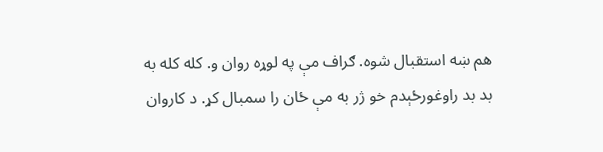هم ښه استقبال شوه. ګراف مې په لوړه روان و. كله كله به
بد بد راوغورځېدم خو ژر به مې ځان را سمبال كړ. د كاروان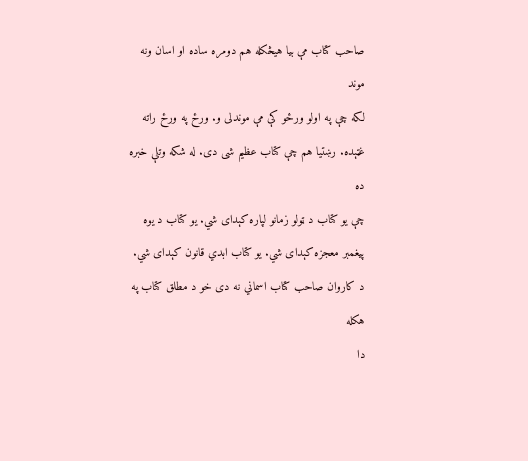صاحب كتاب مې بيا هيڅكله هم دومره ساده او اسان ونه موند
لكه چې په اولو ورځو كې مې موندلى و. ورځ په ورځ راته
غټېده. رښتيا هم چې كتاب عظيم شى دى. له شكه وتلې خبره ده
چې يو كتاب د ټولو زمانو لپاره كېداى شي. يو كتاب د يوه
پيغمبر معجزه كېداى شي. يو كتاب ابدي قانون كېداى شي.
د كاروان صاحب كتاب اسماني نه دی خو د مطلق كتاب په هكله
دا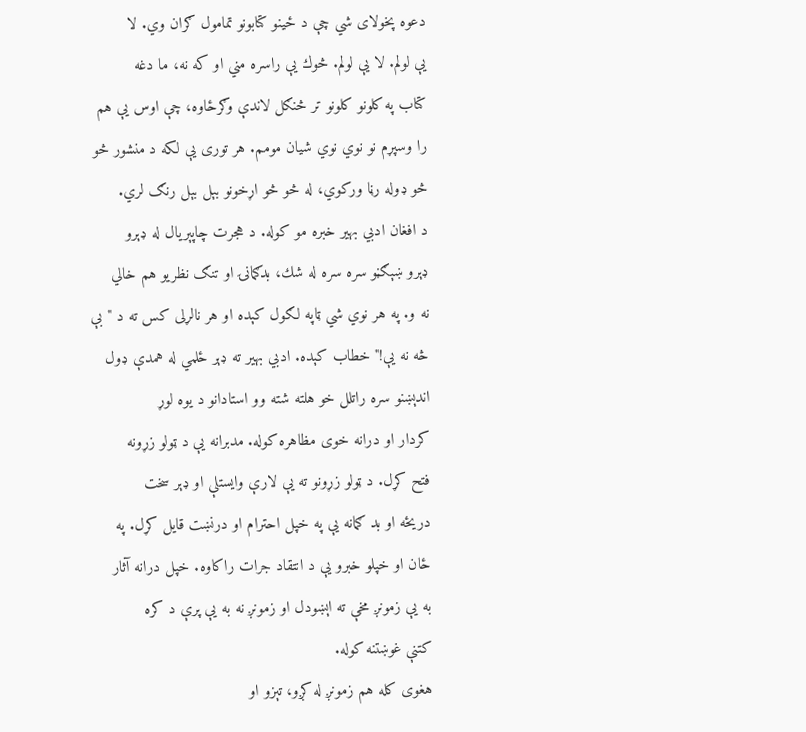دعوه پخولاى شي چې د ځينو كتابونو تمامول ګران وي. لا
يې لولم. لا يې لولم. څوك يې راسره مني او كه نه، ما دغه
كتاب په كلونو كلونو تر څنګل لاندې وګرځاوه، چې اوس يې هم
را وسپړم نو نوي نوي شيان مومم. هر تورى يې لكه د منشور څو
څو ډوله رڼا وركوي، له څو څو اړخونو بېل بېل رنګ لري.
د افغان ادبي بهير خبره مو كوله. د هجرت چاپېريال له ډېرو
ډېرو ښېګڼو سره سره له شك، بدګمانۍ او تنګ نظریو هم خالي
نه و. په هر نوي شي ټاپه لګول كېده او هر نالړلى كس ته د "بې
څه نه يې!" خطاب كېده. ادبي بهير ته ډېر ځلمي له همدې ډول
اندېښنو سره راتلل خو هلته شته وو استادانو د يوه لوړ
كردار او درانه خوى مظاهره كوله. مدبرانه يې د ټولو زړونه
فتح كړل. د ټولو زړونو ته يې لارې وايستلې او ډېر سخت
دريځه او بد ګمانه يې په خپل احترام او درنښت قايل كړل. په
ځان او خپلو خبرو يې د انتقاد جرات راكاوه. خپل درانه آثار
به يې زمونږ مخې ته اېښودل او زمونږ نه به یې پرې د كره
كتنې غوښتنه كوله.
هغوى كله هم زمونږ له كږو، تېزو او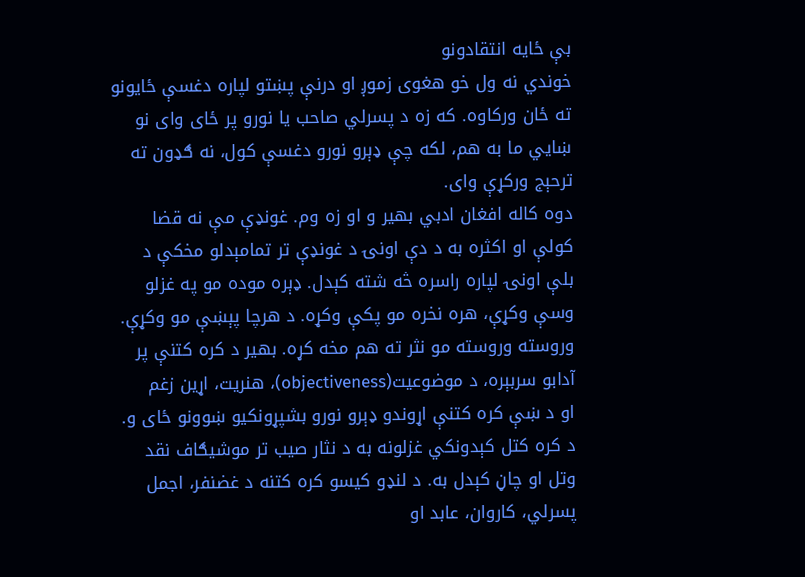بې ځايه انتقادونو
خوندي نه ول خو هغوی زموږ او درنې پښتو لپاره دغسې ځایونو
ته ځان ورکاوه. كه زه د پسرلي صاحب يا نورو پر ځاى واى نو
ښايي ما به هم، لكه چې ډېرو نورو دغسې كول، نه ګډون ته
ترحېج وركړې واى.
دوه كاله افغان ادبي بهير و او زه وم. غونډې مې نه قضا
كولې او اكثره به د دې اونۍ د غونډې تر تمامېدلو مخكې د
بلې اونۍ لپاره راسره څه شته كېدل. ډېره موده مو په غزلو
وسې وكړې، هره نخره مو پكې وكړه. د هرچا پېښې مو وكړې.
وروسته وروسته مو نثر ته هم مخه كړه. بهیر د کره کتنې پر
آدابو سربېره، د موضوعیت(objectiveness)، هنریت، اړین زغم
او د ښې کره کتنې اړوندو ډېرو نورو بشپړونکیو ښوونو ځای و.
د کره کتل کېدونکي غزلونه به د نثار صیب تر موشیګاف نقد
وتل او چاڼ کېدل به. د لنډو كيسو كره كتنه د غضنفر، اجمل
پسرلي، کاروان، عابد او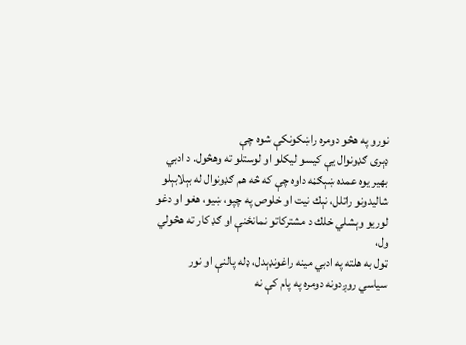نورو په هڅو دومره راښكونكې شوه چې
ډېرى ګډونوال يې كيسو ليكلو او لوستلو ته وهڅول. د ادبي
بهير يوه عمده ښېګڼه داوه چې كه څه هم ګډونوال له بېلابېلو
شاليدونو راتلل، نېك نيت او خلوص په چپو، ښيو، هغو او دغو
لوريو وېشلي خلك د مشتركاتو نمانځنې او ګډ كار ته هڅولي ول،
ټول به هلته په ادبي مينه راغونډېدل، ډله پالنې او نور
سياسي روږدونه دومره په پام كې نه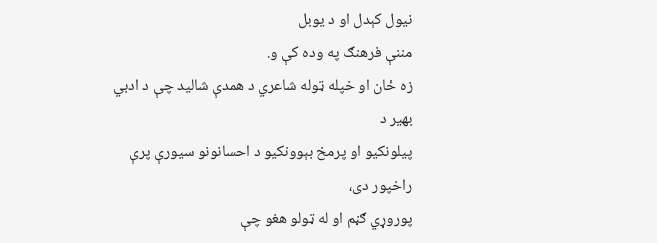نيول كېدل او د يوبل
مننې فرهنګ په وده كې و.
زه ځان او خپله ټوله شاعري د همدې شاليد چې د ادبي بهير د
پیلونکیو او پرمخ بېوونکیو د احسانونو سيورې پرې راخپور دى،
پوروړي ګڼم او له ټولو هغو چې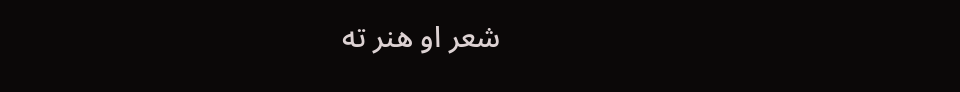شعر او هنر ته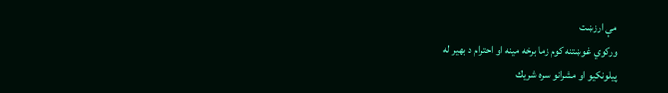مې ارزښت
وركوي غوښتنه كوم زما برخه مينه او احترام د بهير له
پيلونكیو او مشرانو سره شريك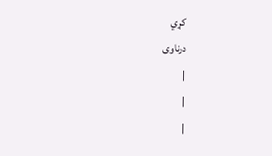كړي
درناوی
|
|
|